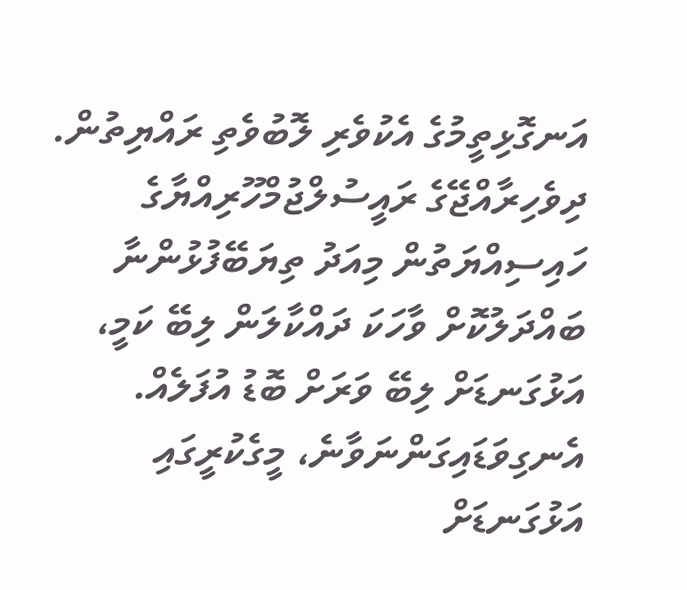އަނގޮޅިތީމުގެ އެކުވެރި ލޮބުވެތި ރައްޔިތުން.
ދިވެހިރާއްޖޭގެ ރައީސުލްޖުމްހޫރިއްޔާގެ ހައިސިއްޔަތުން މިއަދު ތިޔަބޭފުޅުންނާ ބައްދަލުކޮށް ވާހަކަ ދައްކާލަން ލިބޭ ކަމީ، އަޅުގަނޑަށް ލިބޭ ވަރަށް ބޮޑު އުފަލެއް. އެނގިވަޑައިގަންނަވާނެ، މީގެކުރީގައި އަޅުގަނޑަށް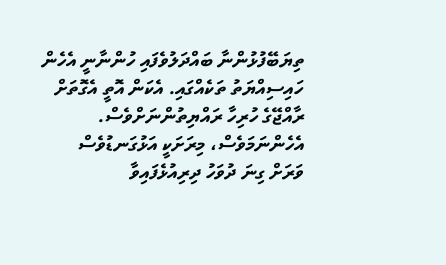ތިޔަބޭފުޅުންނާ ބައްދަލުވެފައި ހުންނާނީ އެހެން ހައިސިއްޔަތު ތަކެއްގައި. އެކަން އޮތީ އެގޮތަށް ރާއްޖޭގެ ހުރިހާ ރައްޔިތުންނަށްވެސް. އެހެންނަމަވެސް، މިރަށަކީ އަޅުގަނޑުވެސް ވަރަށް ގިނަ ދުވަހު ދިރިއުޅެފައިވާ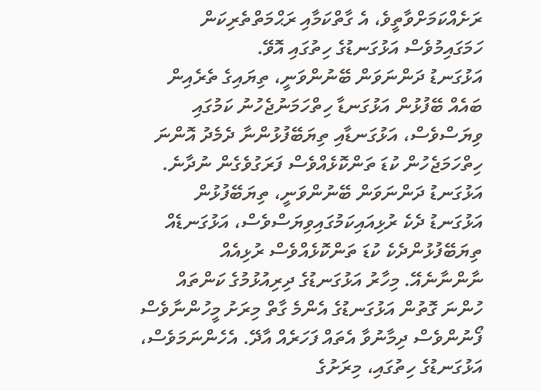ރަށެއްކަމަށްވާތީވެ، އެ ގާތްކަމާއި ރަޙްމަތްތެރިކަން ހަމަގައިމުވެސް އަޅުގަނޑުގެ ހިތުގައި އޮވޭ.
އަޅުގަނޑު ދަންނަވަން ބޭނުންވަނީ، ތިޔައިގެ ތެރެއިން ބައެއް ބޭފުޅުން އަޅުގަނޑާ ހިތްހަމަނުޖެހުނު ކަމުގައި ވިޔަސްވެސް، އަޅުގަނޑާއި ތިޔަބޭފުޅުންނާ ދެމެދު އޮންނަ ހިތްހަމަޖެހުން ކުޑަ ތަންކޮޅެއްވެސް ފަރަގުވެގެން ނުދާނެ. އަޅުގަނޑު ދަންނަވަން ބޭނުންވަނީ، ތިޔަބޭފުޅުން އަޅުގަނޑު ދެކެ ރުޅިއައިކަމުގައިވިޔަސްވެސް، އަޅުގަނޑެއް ތިޔަބޭފުޅުންދެކެ ކުޑަ ތަންކޮޅެއްވެސް ރުޅިއެއް ނާންނާނެއޭ. މިހާރު އަޅުގަނޑުގެ ދިރިއުޅުމުގެ ކަންތައް ހުންނަ ގޮތުން އަޅުގަނޑުގެ އެންމެ ގާތް މިރަށު މީހުންނާވެސް ފޯނުންވެސް ދިމާނުވާ އެތައް ފަހަރެއް އާދޭ. އެހެންނަމަވެސް، އަޅުގަނޑުގެ ހިތުގައި، މިރަށުގެ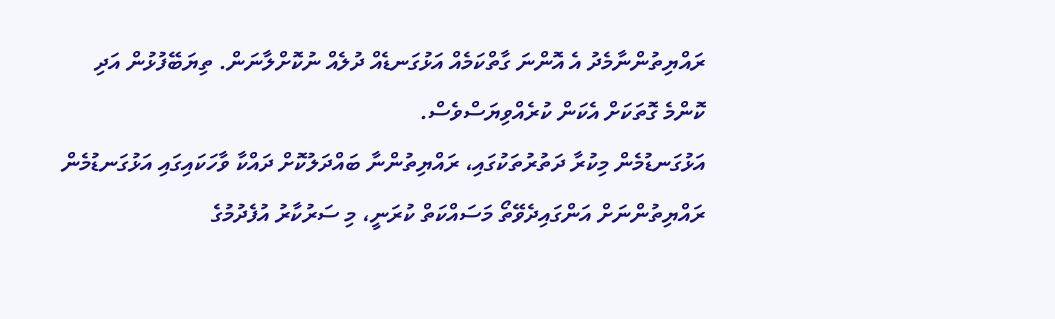ރައްޔިތުންނާމެދު އެ އޮންނަ ގާތްކަމެއް އަޅުގަނޑެއް ދުލެއް ނުކޮށްލާނަން. ތިޔަބޭފުޅުން އަދި ކޮންމެ ގޮތަކަށް އެކަން ކުރެއްވިޔަސްވެސް.
އަޅުގަނޑުމެން މިކުރާ ދަތުރުތަކުގައި، ރައްޔިތުންނާ ބައްދަލުކޮށް ދައްކާ ވާހަކައިގައި އަޅުގަނޑުމެން ރައްޔިތުންނަށް އަންގައިދެވޭތޯ މަސައްކަތް ކުރަނީ، މި ސަރުކާރު އުފެދުމުގެ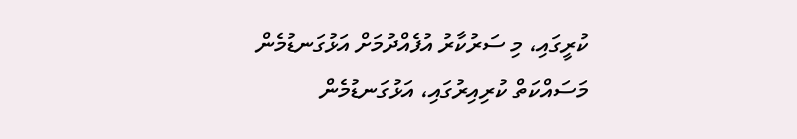ކުރީގައި، މި ސަރުކާރު އުފެއްދުމަށް އަޅުގަނޑުމެން މަސައްކަތް ކުރިއިރުގައި، އަޅުގަނޑުމެން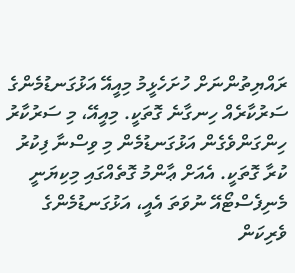ރައްޔިތުންނަށް ހުށަހެޅީމު މިއީއޭ އަޅުގަނޑުމެންގެ ސަރުކާރެއް ހިނގާނެ ގޮތަކީ. މިއީއޭ، މި ސަރުކާރު ހިންގަންވެގެން އަޅުގަނޑުމެން މި ވިސްނާ ފިކުރު ކުރާ ގޮތަކީ. އެއަށް ޢާންމު ގޮތެއްގައި މިކިޔަނީ މެނިފެސްޓޯއޭ ނުވަތަ އެއީ، އަޅުގަނޑުމެންގެ ވެރިކަން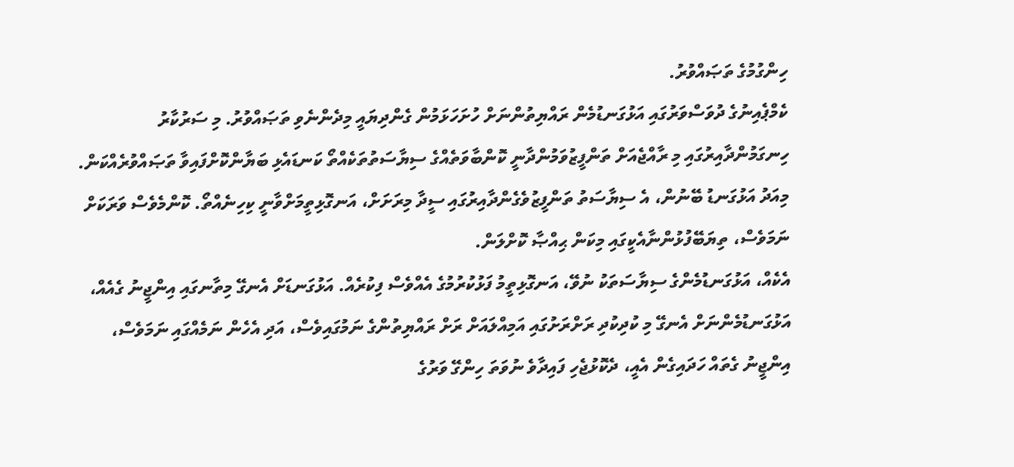ހިންގުމުގެ ތަޞައްވުރު.
ކެމްޕެއިނުގެ ދުވަސްވަރުގައި އަޅުގަނޑުމެން ރައްޔިތުންނަށް ހުށަހަޅަމުން ގެންދިޔައީ މިދެންނެވި ތަޞައްވުރު. މި ސަރުކާރު ހިނގަމުންދާއިރުގައި މި ރާއްޖެއަށް ތަންފީޒުވަމުންދާނީ ކޮންބާވަތެއްގެ ސިޔާސަތުތަކެއްތޯ ކަނޑައެޅި ބަޔާންކޮށްފައިވާ ތަޞައްވުރެއްކަން. މިއަދު އަޅުގަނޑު ބޭނުން، އެ ސިޔާސަތު ތަންފީޒުވެގެންދާއިރުގައި ސީދާ މިރަށަށް، އަނގޮޅިތީމަށްވާނީ ކިހިނެއްތޯ. ކޮންމެވެސް ވަރަކަށް ނަމަވެސް، ތިޔަބޭފުޅުންނާއެކީގައި މިކަން ޙިއްޞާ ކޮށްލަން.
އެކެއް، އަޅުގަނޑުމެންގެ ސިޔާސަތަކު ނުވޭ، އަނގޮޅިތީމު ފަޅުކުރުމުގެ އެއްވެސް ފިކުރެއް. އަޅުގަނޑަށް އެނގޭ މިތާނގައި އިންޖީނު ގެއެއް، އަޅުގަނޑުމެންނަށް އެނގޭ މި ކުދިކުދި ރަށްރަށުގައި އަމިއްލައަށް ރަށް ރައްޔިތުންގެ ނަމުގައިވެސް، އަދި އެހެން ނަމެއްގައި ނަމަވެސް، އިންޖީނު ގެތައް ހަދައިގެން އެއީ، ދެކޮޅުޖެހި ފައިދާވެ ނުވަތަ ހިންގޭ ވަރުގެ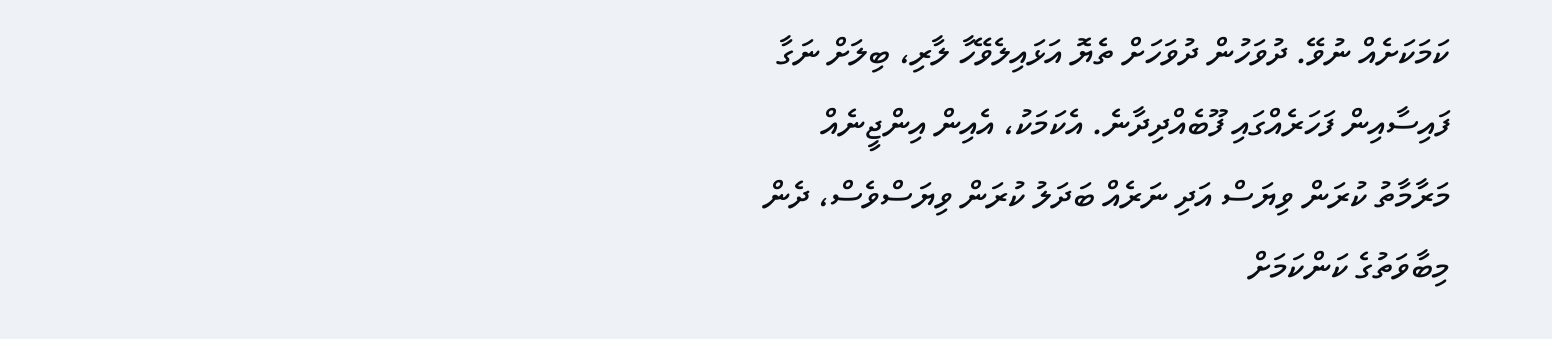ކަމަކަށެއް ނުވޭ. ދުވަހުން ދުވަހަށް ތެޔޮ އަޅައިލެވޭހާ ލާރި، ބިލަށް ނަގާ ފައިސާއިން ފަހަރެއްގައި ފޫބެއްދިދާނެ. އެކަމަކު، އެއިން އިންޖީނެއް މަރާމާތު ކުރަން ވިޔަސް އަދި ނަރެއް ބަދަލު ކުރަން ވިޔަސްވެސް، ދެން މިބާވަތުގެ ކަންކަމަށް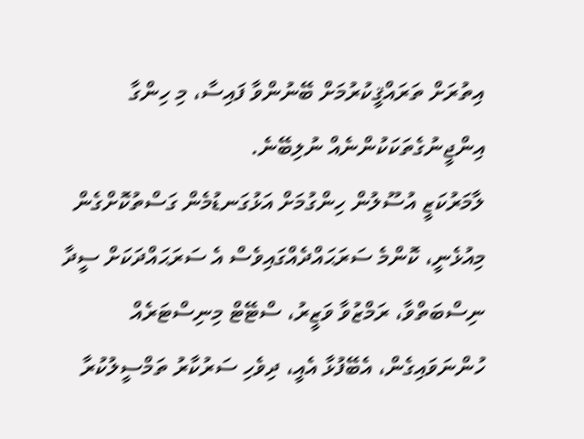އިތުރަށް ތަރައްޤީކުރުމަށް ބޭނުންވާ ފައިސާ، މި ހިންގާ އިންޖީނުގެތަކަކުންނެއް ނުލިބޭނެ.
ލާމަރުކަޒީ އުސޫލުން ހިންގުމަށް އަޅުގަނޑުމެން ގަސްތުކޮށްގެން މިއުޅެނީ، ކޮންމެ ސަރަޙައްދެއްގައިވެސް އެ ސަރަޙައްދަކަށް ސީދާ ނިސްބަތްވާ، ރަމްޒުވާ ވަޒީރު، ސްޓޭޓް މިނިސްޓަރެއް ހުންނަވައިގެން، އެބޭފުޅާ އެއީ، ދިވެހި ސަރުކާރު ތަމްސީލުކުރާ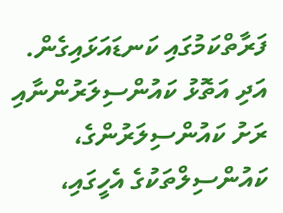ފަރާތްކަމުގައި ކަނޑައަޅައިގެން. އަދި އަތޮޅު ކައުންސިލަރުންނާއި ރަށު ކައުންސިލަރުންގެ، ކައުންސިލްތަކުގެ އެހީގައި،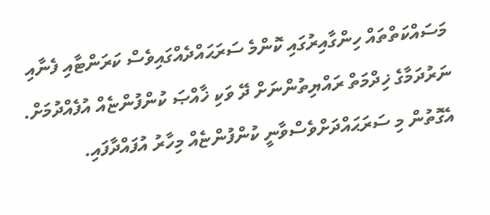މަސައްކަތްތައް ހިންގާއިރުގައި ކޮންމެ ސަރަޙައްދެއްގައިވެސް ކަރަންޓާއި ފެނާއި ނަރުދަމާގެ ޚިދްމަތް ރައްޔިތުންނަށް ދޭ ވަކި ޚާއްޞަ ކުންފުންޏެއް އުފެއްދުމަށް. އެގޮތުން މި ސަރަޙައްދަށްވެސްވާނީ ކުންފުންޏެއް މިހާރު އުފައްދާފައި.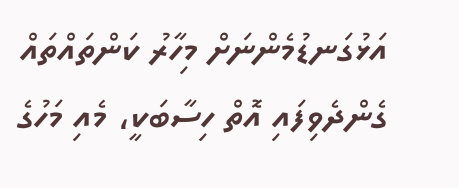އަޅުގަނޑުމެންނަށް މިހާރު ކަންތައްތައް ގެންދެވިފައި އޮތް ހިސާބަކީ، މެއި މަހުގެ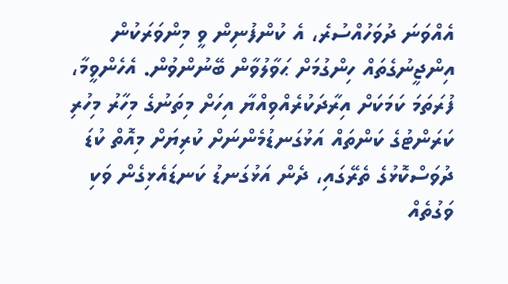އެއްވަނަ ދުވަހުއްސުރެ، އެ ކުންފުނިން ވީ މިންވަރަކުން އިންޖީނުގެތައް ހިންގުމަށް ޙަވާލުވާން ބޭނުންވުން. އެހެންވީމާ، ފުރަތަމަ ކަމަކަށް އިރާދަކުރެއްވިއްޔާ އިހަށް މިތަނުގެ މިހާރު މިހުރި ކަރަންޓުގެ ކަންތައް އަޅުގަނޑުމެންނަށް ކުރިޔަށް މިއޮތް ކުޑަ ދުވަސްކޮޅުގެ ތެރޭގައި، ދެން އަޅުގަނޑު ކަނޑައެޅިގެން ވަކި ވަގުތެއް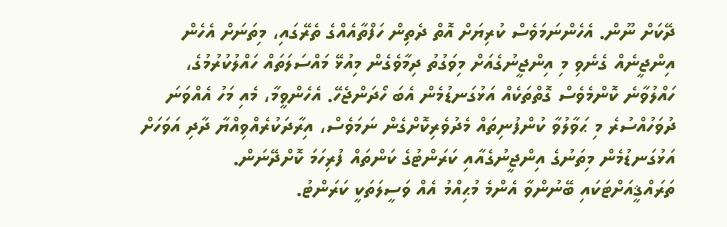ދޭކަށް ނޫން. އެހެންނަމަވެސް ކުރިޔަށް އޮތް ދެތިން ހަފްތާއެއްގެ ތެރޭގައި، މިތަނަށް އެހެން އިންޖީނެއް ގެނެވި މި އިންޖީނުގެއަށް މިވަގުތު ދިމާވެގެން މިއުޅޭ މައްސަލަތައް ހައްލުކުރުމުގެ، ހައްލުވާނެ ކޮންމެވެސް ގޮތްތަކެއް އަޅުގަނޑުމެން އެބަ ހޯދަންޖެހޭ. އެހެންވީމާ، މެއި މަހު އެއްވަނަ ދުވަހުއްސުރެ މި ޙަވާލުވާ ކުންފުނިތައް މެދުވެރިކޮށްގެން ނަމަވެސް، އިރާދަކުރެއްވިއްޔާ ދާދި އަވަހަށް އަޅުގަނޑުމެން މިތަނުގެ އިންޖީނުގެއާއި ކަރަންޓުގެ ކަންތައް ފުރިހަމަ ކޮށްދޭނަން.
ތަރައްޤީއަށްޓަކައި ބޭނުންވާ އެންމެ މުޙިއްމު އެއް ވަސީލަތަކީ ކަރަންޓު.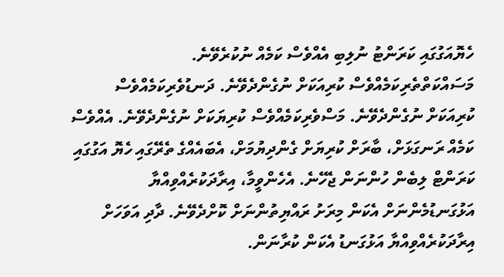ހެޔޮއަގުގައި ކަރަންޓު ނުލިބި އެއްވެސް ކަމެއް ނުކުރެވޭނެ. މަސައްކަތްތެރިކަމެއްވެސް ކުރިއަކަށް ނުގެންދެވޭނެ. ދަނޑުވެރިކަމެއްވެސް ކުރިއަކަށް ނުގެންދެވޭނެ. މަސްވެރިކަމެއްވެސް ކުރިޔަކަށް ނުގެންދެވޭނެ. އެއްވެސް ކަމެއް ރަނގަޅަށް، ބާރަށް ކުރިޔަށް ގެންދިޔުމަށް، އެބައެއްގެ ތެރޭގައި ހެޔޮ އަގުގައި ކަރަންޓް ލިބެން ހުންނަން ޖެހޭނެ. އެހެންވީމާ، އިރާދަކުރެއްވިއްޔާ އަޅުގަނޑުމެންނަށް އެކަން މިރަށު ރައްޔިތުންނަށް ކޮށްދެވޭނެ. ދާދި އަވަހަށް އިރާދަކުރެއްވިއްޔާ އަޅުގަނޑު އެކަން ކުރާނަން.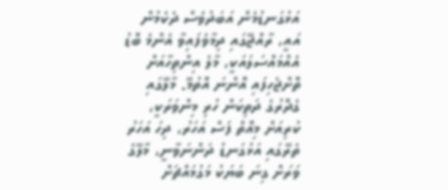އަޅުގަނޑުމެން އަބަދުވެސް ދެކެމުން އައީ، ރާއްޖޭގައި ދިމާވެފައިވާ އެންމެ ބޮޑު އެއްމައްސަލައަކީ، މާލެ އިންތިހާއަށް ތޮށްޖެހިފައި އޮންނަ އޮތުމޭ. މާލޭގައި ގެދޮރުގެ ދަތިކަން ހުރި މިންވަރަކީ، ކުރިއަށް މިއޮތް ފަސް އަހަރު، ދިހަ އަހަރު ތެރޭގައި އަޅުގަނޑު ދަންނަވާނީ، މާލޭގެ ވަރަށް ގިނަ ބަޔަކު މަގުމައްޗަށް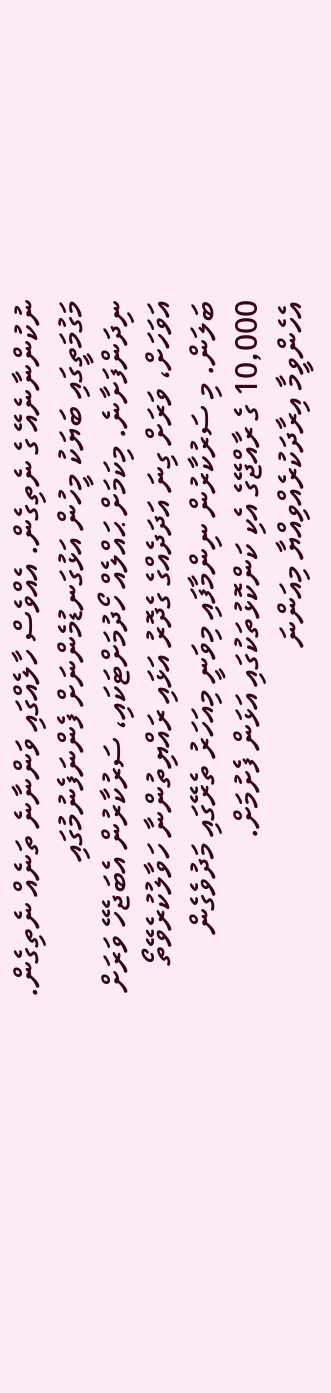ނުކުންނާނެއޭ ގެ ނެތިގެން. އެއްވެސް ހާލެއްގައި ވަންނާނެ ތަނެއް ނެތިގެން. މަގުމަތީގައި ބަޔަކު މީހުން އަޅުގަނޑުމެންނަށް ފެންނަފެނުމުގައި ނިދަންފަށާނެ. މިކަމަށް ޙައްލެއް ހޯދުމަށްޓަކައި، ސަރުކާރުން އެބަޖެހޭ ވަރަށް އަވަހަށް، ވަރަށް ގިނަ އަދަދެއްގެ ގެދޮރު އަޅައި ރައްޔިތުންނާ ހަވާލުކުރެވޭތޯ ބަލަން. މި ސަރުކާރުން ނިންމާފައި މިވަނީ މިއަހަރު ތެރޭގައި މަދުވެގެން 10,000 ގެ ރާއްޖޭގެ އެކި ކަންކޮޅުތަކުގައި އަޅަން ފެށުމަށް.
އެހެންވީމާ އިރާދަކުރެއްވިއްޔާ މިއަންނަ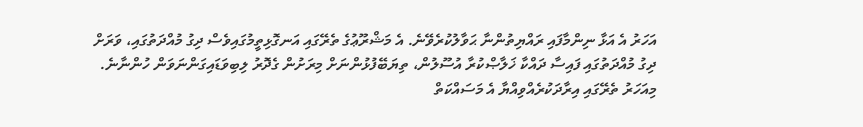އަހަރު އެ އަޅާ ނިންމާފައި ރައްޔިތުންނާ ޙަވާލުކުރެވޭނެ. އެ މަޝްރޫޢުގެ ތެރޭގައި އަނގޮޅިތީމުގައިވެސް ދިގު މުއްދަތުގައި، ވަރަށް ދިގު މުއްދަތުގައި ފައިސާ ދައްކާ ޚަލާޞްކުރާ އުސޫލުން، ތިޔަބޭފުޅުންނަށް މިރަށުން ގެދޮރު ލިބިވަޑައިގަންނަވަން ހުންނާނެ. މިއަހަރު ތެރޭގައި އިރާދަކުރެއްވިއްޔާ އެ މަސައްކަތް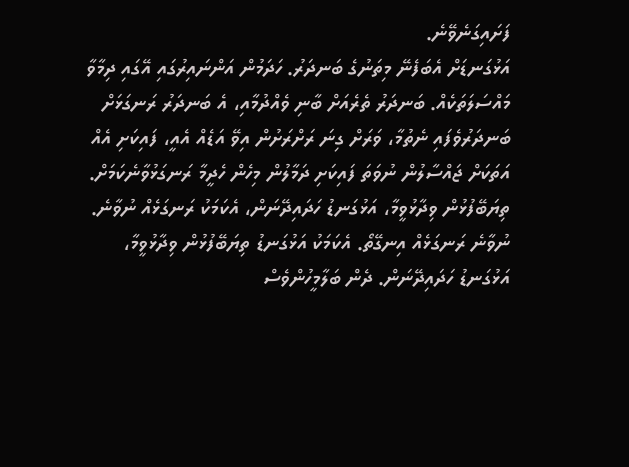ފަށައިގަނެވޭނެ.
އަޅުގަނޑަށް އެބަފެނޭ މިތަނުގެ ބަނދަރު. ހަދަމުން އަންނައިރުގައި އޭގައި ދިމާވާ މައްސަލަތަކެއް. ބަނދަރު ތެރެއަށް ބާނި ވެއްދުމާއި، އެ ބަނދަރު ރަނގަޅަށް ބަނދަރުވެފައި ނެތުމާ، ވަރަށް ގިނަ ރަށްރަށުން އިވޭ އަޑެއް އެއީ، ފައިކަށި އެއް އަތަކަށް ޖައްސާލުން ނުވަތަ ފައިކަށި ދަމާލުން މިހެން ހެދީމާ ރަނގަޅުވާނެކަމަށް. ތިޔަބޭފުޅުން ވިދާޅުވީމާ، އަޅުގަނޑު ހަދައިދޭނަން، އެކަމަކު ރަނގަޅެއް ނުވާނެ. ނުވާނެ ރަނގަޅެއް އިނގޭތޯ. އެކަމަކު އަޅުގަނޑު ތިޔަބޭފުޅުން ވިދާޅުވީމާ، އަޅުގަނޑު ހަދައިދޭނަން. ދެން ބަލާމީހުންވެސް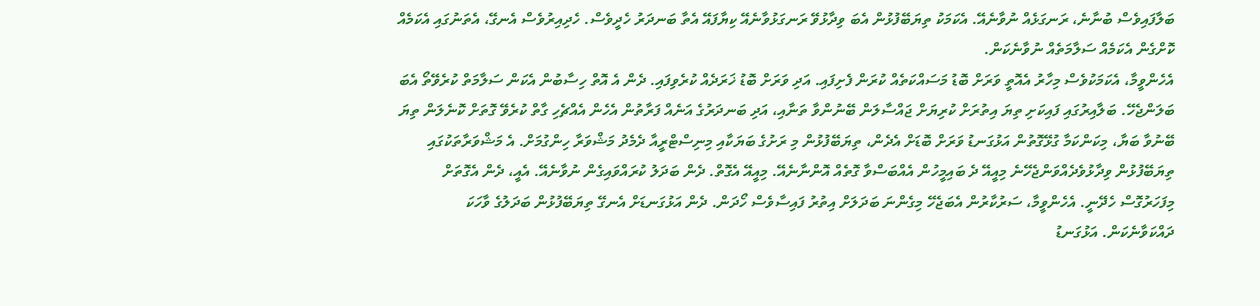ބަލާފައިވެސް ބުނާނެ، ރަނގަޅެއް ނުވާނެއޭ. އެކަމަކު ތިޔަބޭފުޅުން އެބަ ވިދާޅުވޭ ރަނގަޅުވާނެއޭ ކިޔާފައޭ އެތާ ބަނދަރު ހެދީވެސް. ހެދިއިރުވެސް އެނގޭ، އެތަނުގައި އެކަމެއް ކޮށްގެން އެކަމެއް ސަލާމަތެއް ނުވާނެކަން.
އެހެންވީމާ، އެކަމަކުވެސް މިހާރު އެއޮތީ ވަރަށް ބޮޑު މަސައްކަތެއް ކުރަން ފެށިފައި. އަދި ވަރަށް ބޮޑު ޚަރަދެއް ކުރެވިފައި. ދެން އެ އޮތް ހިސާބުން އެކަން ސަލާމަތް ކުރެވޭތޯ އެބަ ބަލަންޖެހޭ. ބަލާއިރުގައި ފައިކަށި ތިޔަ އިތުރަށް ކުރިޔަށް ޖައްސާލަން ބޭނުންވާ ތަނާއި، އަދި ބަނދަރުގެ އަނެއް ފަރާތުން އެހެން އެއްޗެހި ގާތް ކުރެވޭ ގޮތަށް ކޮނެލަން ތިޔަ ބޭނުވާ ބަޔާ، މިކަންކަމާ ގުޅޭގޮތުން އަޅުގަނޑު ވަރަށް ބޮޑަށް އެދެން، ތިޔަބޭފުޅުން މި ރަށުގެ ބަޔަކާއި މިނިސްޓްރީއާ ދެމެދު މަޝްވަރާ ހިންގުމަށް. އެ މަޝްވަރާތަކުގައި ތިޔަބޭފުޅުން ވިދާޅުވެދެއްވަންޖެހޭނެ މިއީއޭ ދެ ބައިމީހުން އެއްބަސްވާ ގޮތެއް އޮންނާނެއޭ. މިއީއޭ އެގޮތް. ދެން ބަދަލު ކުރައްވައިގެން ނުވާނެއޭ. އެއީ، ދެން އެގޮތަށް މިފަހަރުގޮސް ހެދޭނީ. އެހެންވީމާ، ސަރުކާރުން އެބަޖެހޭ މިގެންނަ ބަދަލަށް އިތުރު ފައިސާވެސް ހޯދަން. ދެން އަޅުގަނޑަށް އެނގޭ ތިޔަބޭފުޅުން ބަދަލުގެ ވާހަކަ ދައްކަވާނެކަން. އަޅުގަނޑު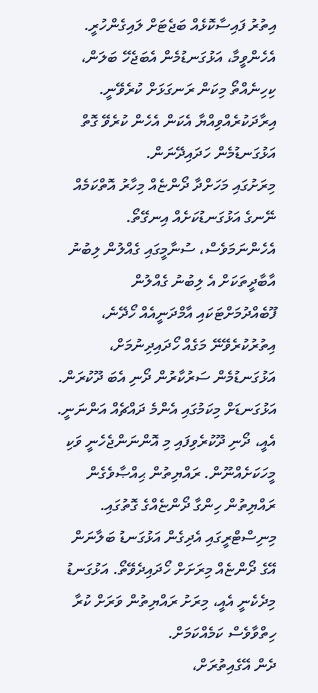އިތުރު ފައިސާކޮޅެއް ބަޖެޓަށް ލައިގެންހުރީ. އެހެންވީމާ، އަޅުގަނޑުމެން އެބަޖެހޭ ބަލަން، ކިހިނެއްތޯ މިކަން ރަނގަޅަށް ކުރެވޭނީ. އިރާދަކުރެއްވިއްޔާ އެކަން އެހެން ކުރެވޭ ގޮތް އަޅުގަނޑުމެން ހަދައިދޭނަން.
މިރަށުގައި މަހަށްދާ ދޯންޏެއް މިހާރު އޮތްކަމެއް ނޭނގެ އަޅުގަނޑުކަށެއް އިނގޭތޯ. އެހެންނަމަވެސް، ސުނާމީގައި ގެއްލުން ލިބުނު އާބާދީތަކަށް އެ ލިބުނު ގެއްލުން ފޫބެއްދުމަށްޓަކައި އާމްދަނީއެއް ހޯދޭނެ، އިތުރުކުރެވޭނޭ މަގެއް ހޯދައިދިނުމަށް، އަޅުގަނޑުމެން ސަރުކާރުން ދޯނި އެބަ ދޫކުރަން. އަޅުގަނޑަށް މިކަމުގައި އެންމެ ދައްޗެއް އަންނަނީ. އެއީ، ދޯނި ދޫކުރެވިފައި މި އޮންނަންޖެހެނީ ވަކި މީހަކަށެއްނޫން. ރައްޔިތުން ޙިއްޞާވެގެން ރައްޔިތުން ހިންގާ ދޯންޏެއްގެ ގޮތުގައި. މިނިސްޓްރީގައި އެދިގެން އަޅުގަނޑު ބަލާނަން އޭގެ ދޯންޏެއް މިރަށަށް ހޯދައިދެވޭތޯ. އަޅުގަނޑު މިދެކެނީ އެއީ، މިރަށު ރައްޔިތުން ވަރަށް ކުރާ ހިތްވާވެސް ކަމެއްކަމަށް.
ދެން އޭގެއިތުރަށް،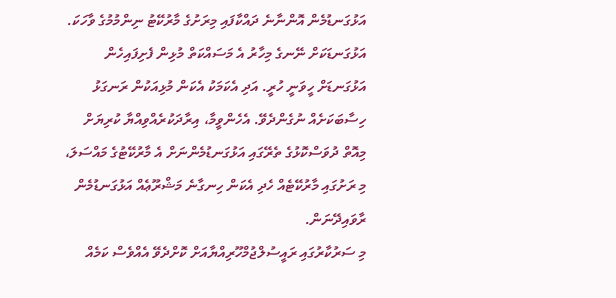އަޅުގަނޑުމެން އޮންނާނެ ދައްކާފައި މިރަށުގެ މާރުކޭޓު ނިންމުމުގެ ވާހަކަ. އަޅުގަނޑަކަށް ނޭނގެ މިހާރު އެ މަސައްކަތް މުޅިން ފެށިފައިހެން އަޅުގަނޑަށް ހީވަނީ ހުރީ. އަދި އެކަމަކު އެކަން މުޅިއަކުން ރަނގަޅު ހިސާބަކަށެއް ނުގެންދެވޭ. އެހެންވީމާ، އިރާދަކުރެއްވިއްޔާ ކުރިޔަށް މިއޮތް ދުވަސްކޮޅުގެ ތެރޭގައި އަޅުގަނޑުމެންނަށް އެ މާރުކޭޓުގެ މައްސަލަ، މި ރަށުގައި މާރުކޭޓެއް ހެދި އެކަން ހިނގާނެ މަޝްރޫޢެއް އަޅުގަނޑުމެން ރާވައިދޭނަން.
މި ސަރުކާރުގައި ރައީސުލްޖުމްހޫރިއްޔާއަށް ކޮށްދެވޭ އެއްވެސް ކަމެއް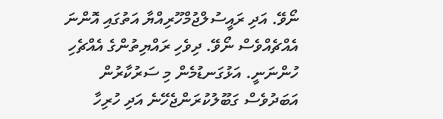ނޯވޭ. އަދި ރައީސުލްޖުމްހޫރިއްޔާ އަތުގައި އޮންނަ އެއްޗެއްވެސް ނޯވޭ. ދިވެހި ރައްޔިތުންގެ އެއްޗެހި ހުންނަނީ. އަޅުގަނޑުމެން މި ސަރުކާރުން އަބަދުވެސް ގަބޫލުކުރަންޖެހޭނެ އަދި ހުރިހާ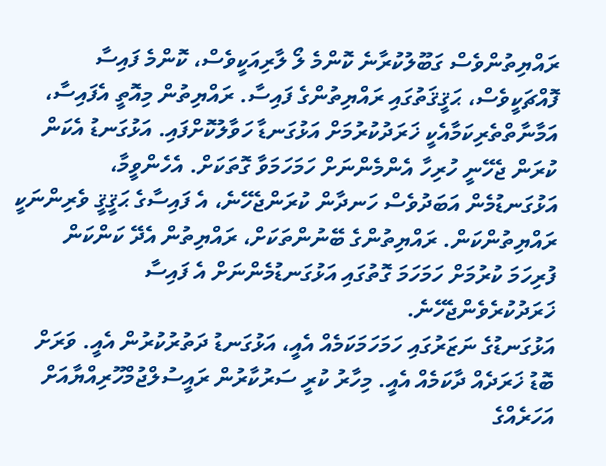ރައްޔިތުންވެސް ގަބޫލުކުރާނެ ކޮންމެ ލޯ ލާރިއަކީވެސް، ކޮންމެ ފައިސާ ފޮއްޗަކީވެސް، ޙަޤީޤަތުގައި ރައްޔިތުންގެ ފައިސާ. ރައްޔިތުން މިއޮތީ އެފައިސާ، އަމާނާތްތެރިކަމާއެކީ ޚަރަދުކުރުމަށް އަޅުގަނޑާ ހަވާލުކޮށްފައި. އަޅުގަނޑު އެކަން ކުރަން ޖެހޭނީ ހުރިހާ އެންމެންނަށް ހަމަހަމަވާ ގޮތަކަށް. އެހެންވީމާ، އަޅުގަނޑުމެން އަބަދުވެސް ހަނދާން ކުރަންޖެހޭނެ، އެ ފައިސާގެ ޙަޤީޤީ ވެރިންނަކީ ރައްޔިތުންކަން. ރައްޔިތުންގެ ބޭނުންތަކަށް، ރައްޔިތުން އެދޭ ކަންކަން ފުރިހަމަ ކުރުމަށް ހަމަހަމަ ގޮތުގައި އަޅުގަނޑުމެންނަށް އެ ފައިސާ ޚަރަދުކުރެވެންޖެހޭނެ.
އަޅުގަނޑުގެ ނަޒަރުގައި ހަމަހަމަކަމެއް އެއީ، އަޅުގަނޑު ދަތުރުކުރުން އެއީ. ވަރަށް ބޮޑު ޚަރަދެއް ދާކަމެއް އެއީ. މިހާރު ކުރީ ސަރުކާރުން ރައީސުލްޖުމްހޫރިއްޔާއަށް އަހަރެއްގެ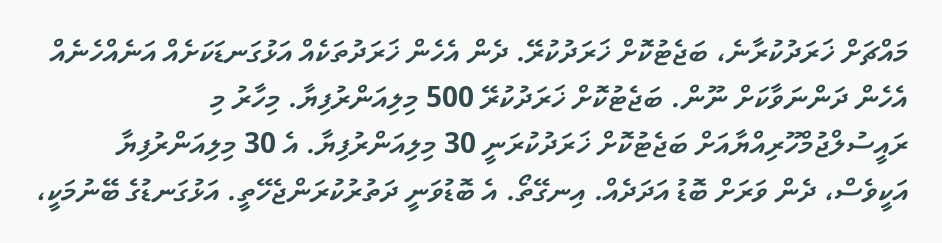މައްޗަށް ޚަރަދުކުރާނެ، ބަޖެޓުކޮށް ޚަރަދުކުރޭ. ދެން އެހެން ޚަރަދުތަކެއް އަޅުގަނޑަކަށެއް އަނެއްހެނެއް އެހެން ދަންނަވާކަށް ނޫން. ބަޖެޓުކޮށް ޚަރަދުކުރޭ 500 މިލިއަންރުފިޔާ. މިހާރު މި ރައީސުލްޖުމްހޫރިއްޔާއަށް ބަޖެޓުކޮށް ޚަރަދުކުރަނީ 30 މިލިއަންރުފިޔާ. އެ 30 މިލިއަންރުފިޔާ އަކީވެސް، ދެން ވަރަށް ބޮޑު އަދަދެއް. އިނގޭތޯ. އެ ބޮޑުވަނީ ދަތުރުކުރަންޖެހޭތީ. އަޅުގަނޑުގެ ބޭނުމަކީ،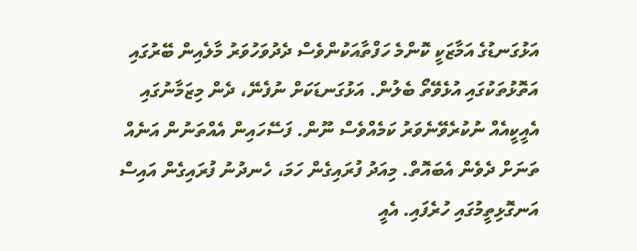އަޅުގަނޑުގެ އަމާޒަކީ ކޮންމެ ހަފްތާއަކުންވެސް ދެދުވަހުވަރު މާލެއިން ބޭރުގައި އަތޮޅުތަކުގައި އުޅެވޭތޯ ބެލުން. އަޅުގަނޑަކަށް ނުފެނޭ، ދެން މިޒަމާނުގައި އެއީކީއެއް ނުކުރެވޭނެވަރު ކަމެއްވެސް ނޫން. ފަސޭހައިން އެއްތަނުން އަނެއް ތަނަށް ދެވެން އެބައޮތް. މިއަދު ފުރައިގެން ހަމަ، ހެނދުނު ފުރައިގެން އައިސް އަނގޮޅިތީމުގައި ހުރެފައި. އެއީ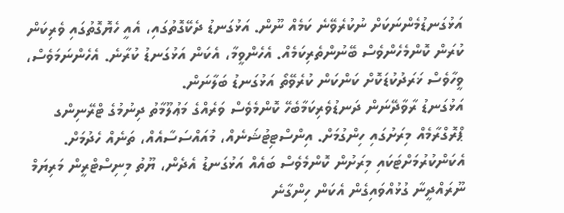އަޅުގަނޑުމެންނަކަށް ނުކުރެވޭނެ ކަމެއް ނޫން. އަޅުގަނޑު ދެކޭގޮތުގައި، އެއީ ހެޔޮގޮތުގައި ވެރިކަން ކުރަން ކޮންމެހެންވެސް ބޭނުންތެރިކަމެއް. އެހެންވީމާ، އެކަން އަޅުގަނޑު ކުރާނެ. އެހެންނަމަވެސް، ވީހާވެސް ޚަރަދުކުޑަކޮށް ކަންކަން ކުރެވޭތޯ އަޅުގަނޑު ބަލާނަން.
އަޅުގަނޑު ރާވާދޭނަން ދަނޑުވެރިކަމާބެހޭ ކޮންމެވެސް ވަރެއްގެ މަޢުލޫމާތު ދިނުމުގެ ޓްރޭނިންގ ޕްރޮގްރާމެއް މިރަށުގައި ހިންގުމަށް. އިންސްޓިޓުޝަނެއް، މުއައްސަސާއެއް، ތަނެއް ހެދުމަށް. އެކަންކުރުމަށްޓަކައި މިރަށުން ކޮންމެވެސް ބައެއް އަޅުގަނޑު އެދެން، ޔޫތު މިނިސްޓްރީން މަރިޔަމް ނޫރައްދީނާ ގުޅުއްވައިގެން އެކަން ހިންގާނެ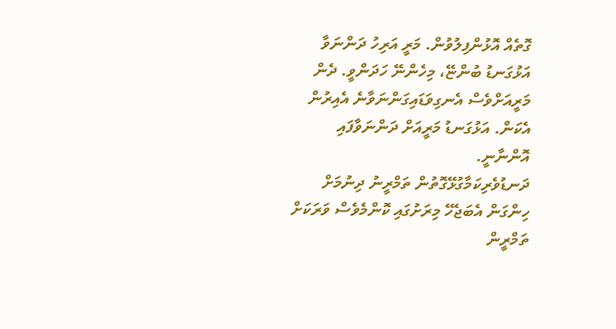ގޮތެއް އޮޅުންފިލުވުން. މަރީ އަރިހު ދަންނަވާ އަޅުގަނޑު ބުންޏޭ، މިހެންނޭ ހަދަންވީ. ދެން މަރީއަށްވެސް އެނގިވަޑައިގަންނަވާނެ އެއިރުން އެކަން. އަޅުގަނޑު މަރީއަށް ދަންނަވާފައި އޮންނާނީ.
ދަނޑުވެރިކަމާގުޅޭގޮތުން ތަމްރީނު ދިނުމަށް ހިންގަން އެބަޖެހޭ މިރަށުގައި ކޮންމެވެސް ވަރަކަށް ތަމްރީން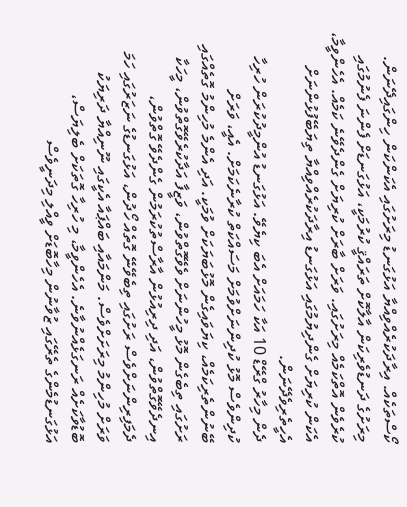ކޯސްތަކެއް. އިރާދަކުރެއްވިއްޔާ އަޅުގަނޑު މިރަށުގައި އެކަންކަން ހިންގައިދޭނަން. މިރަށުގެ ދަނޑުވެރިކަން އާލާކޮށް ތަރައްޤީ ކުރުމަކީ، އަޅުގަނޑަށް ފެންނަ ފެނުމުގައި ކުރެވެން އޮތްކަމެއް މިރަށުގައި. ވަރަށް ބާރަށް ކުރިޔަށް ގެންދެވޭނެ ކަމެއް. އެހެންވީމާ، އެކަން ކުރިޔަށް ގެންދިޔުމުގައި އަޅުގަނޑު އިރާދަކުރެއްވިއްޔާ ތިޔަބޭފުޅުންނަށް އެހީތެރިވެދޭނަން.
ދެން މިހާރު ގްރޭޑް 10 އަކާ ހަމައަށް އެބަ ކިޔެވޭ. އަޅުގަނޑު އުންމީދުކުރަން ހުރިހާ ކުދިންވެސް މޮޅު ކުދިންނަށްވުމަށް މަސައްކަތް ކުރާނެކަމަށް. އެއީ، ވަރަށް ބޭނުންތެރިކަމެއް، ކިޔަވައިގެން މޮޅުބަޔަކަށް ވުމަކީ. އަދި އެންމެ މުހިންމު ގޮތެއްގައި ރަށުގައި ތިބެގެން މޮޅު މީހުންނަށް ވެވޭގޮތްވުން، ވަޒީފާ އަދާކުރެވޭގޮތްވުން، މީހަކާ އިނދެވޭގޮތްވުން، އަދި ދިރިއުޅުން އާރާސްތުކުރަމުން ގެންދެވޭ ގޮތްވުން، ދެމަފިރިންނަށްވެސް ރަށުގައި ތިބެވޭނޭ ގޮތެއް ހޯދުން، އަޅުގަނޑުގެ ނަޒަރުގައި ހަމަ ވަރަށް މުހިންމު މިރަށަށްވެސް. މަންމައާއި ބައްޕައާ އެކީގައި ނޫނިއްޔާ ދަރިޔަކު ބޮޑުވާކަށެއް ރަނގަޅެއްނުވާނެ. އެހެންވީމާ، މި ހުރިހާ ގޮތަކަށް ބެލިޔަސް، އަޅުގަނޑުމެންގެ ތެރޭގައި ޒުވާނުން މިހާބޮޑަށް ވީއްލި މިދަނީވެސް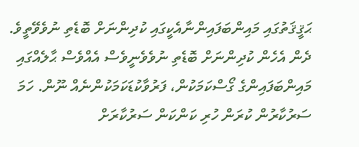ޙަޤީޤަތުގައި މައިންބަފައިންނާއެކީގައި ކުދިންނަށް ބޮޑެތި ނުވެވޭތީވެ. ދެން އެހެން ކުދިންނަށް ބޮޑެތި ނުވެވެނީވެސް އެއްވެސް ޙާލެއްގައި މައިންބަފައިންގެ ގޯސްކަމަކުން، ފަރުވާކުޑަކަމަކުންނެއް ނޫން. ހަމަ ސަރުކާރުން ކުރަން ހުރި ކަންކަން ސަރުކާރަށް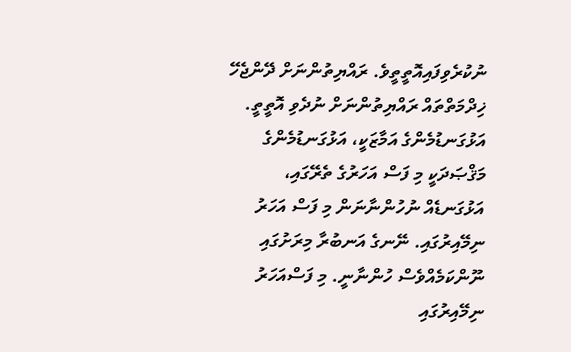ނުކުރެވިފައިއޮތީތީވެ. ރައްޔިތުންނަށް ދޭންޖެހޭ ޚިދްމަތްތައް ރައްޔިތުންނަށް ނުދެވި އޮތީތީ.
އަޅުގަނޑުމެންގެ އަމާޒަކީ، އަޅުގަނޑުމެންގެ މަޤްޞަދަކީ މި ފަސް އަހަރުގެ ތެރޭގައި، އަޅުގަނޑެއް ނުހުންނާނަން މި ފަސް އަހަރު ނިމޭއިރުގައި. ނޭނގެ އަނބުރާ މިރަށުގައި ނޫންކަމެއްވެސް ހުންނާނީ. މި ފަސްއަހަރު ނިމޭއިރުގައި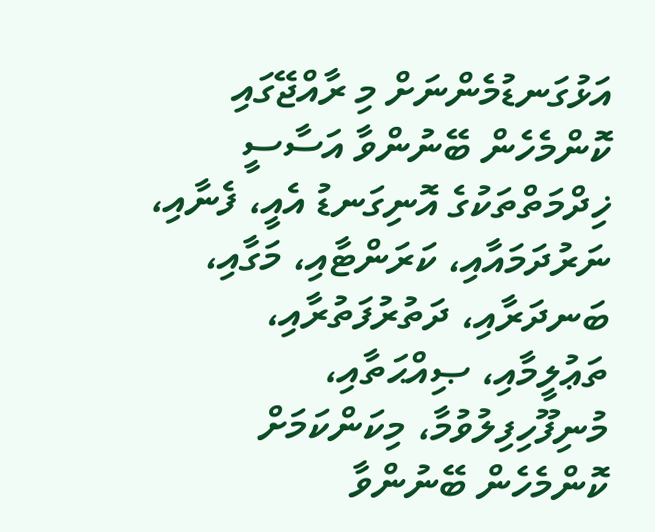އަޅުގަނޑުމެންނަށް މި ރާއްޖޭގައި ކޮންމެހެން ބޭނުންވާ އަސާސީ ޚިދްމަތްތަކުގެ އޮނިގަނޑު އެއީ، ފެނާއި، ނަރުދަމައާއި، ކަރަންޓާއި، މަގާއި، ބަނދަރާއި، ދަތުރުފަތުރާއި، ތަޢުލީމާއި، ޞިއްޙަތާއި، މުނިފޫހިފިލުވުމާ، މިކަންކަމަށް ކޮންމެހެން ބޭނުންވާ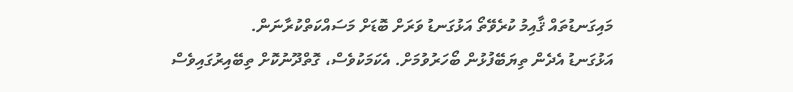މައިގަނޑުތައް ޤާއިމު ކުރެވޭތޯ އަޅުގަނޑު ވަރަށް ބޮޑަށް މަސައްކަތްކުރާނަން.
އަޅުގަނޑު އެދެން ތިޔަބޭފުޅުން ބޯހަރުވުމަށް. އެކަމަކުވެސް، ގޮތްދޫނުކޮށް ތިބޭއިރުގައިވެސް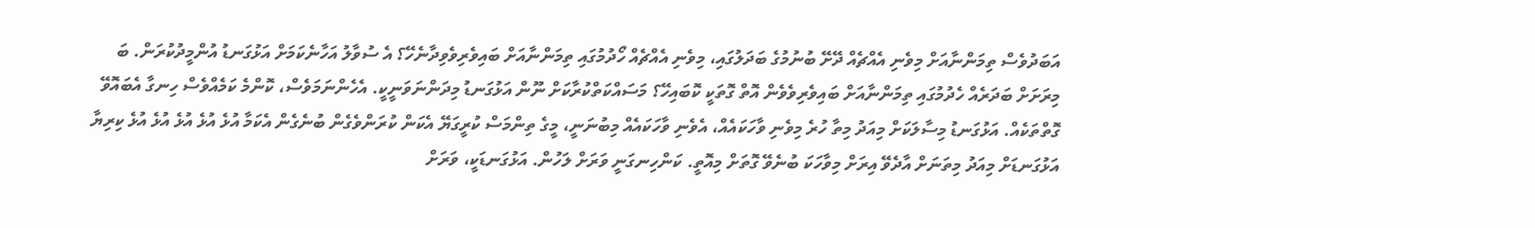އަބަދުވެސް ތިމަންނާއަށް މިވެނި އެއްޗެއް ދޭށޭ ބުނުމުގެ ބަދަލުގައި، މިވެނި އެއްޗެއް ހޯދުމުގައި ތިމަންނާއަށް ބައިވެރިވެވިދާނެހޭ؟ އެ ސުވާލު އަހާނެކަމަށް އަޅުގަނޑު އުންމީދުކުރަން. ބަ މިރަށަށް ބަދަރެއް ހެދުމުގައި ތިމަންނާއަށް ބައިވެރިވެވެން އޮތް ގޮތަކީ ކޮބައިހޭ؟ މަސައްކަތްކުރާކަށް ނޫން އަޅުގަނޑު މިދަންނަވަނީކީ. އެހެންނަމަވެސް، ކޮންމެ ކަމެއްވެސް ހިނގާ އެބައޮވޭ ގޮތްތަކެއް. އަޅުގަނޑު މިސާލަކަށް މިއަދު މިތާ ހުރެ މިވެނި ވާހަކައެއް، އެވެނި ވާހަކައެއް މިބުނަނީ، މީގެ ތިންމަސް ކުރީގަޔޭ އެކަން ކުރަންވެގެން ބުނެގެން އެކަމާ އުޅެ އުޅެ އުޅެ އުޅެ އުޅެ ކިރިޔާ އަޅުގަނޑަށް މިއަދު މިތަނަށް އާދެވޭ އިރަށް މިވާހަކަ ބުނެވޭ ގޮތަށް މިއޮތީ. ކަންހިނގަނީ ވަރަށް ލަހުން. އަޅުގަނޑަކީ، ވަރަށް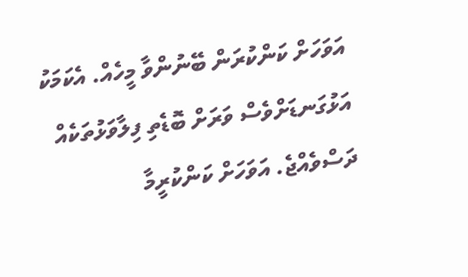އަވަހަށް ކަންކުރަން ބޭނުންވާ މީހެއް. އެކަމަކު އަޅުގަނޑަށްވެސް ވަރަށް ބޮޑެތި ފިލާވަޅުތަކެއް ދަސްވެއްޖެ. އަވަހަށް ކަންކުރީމާ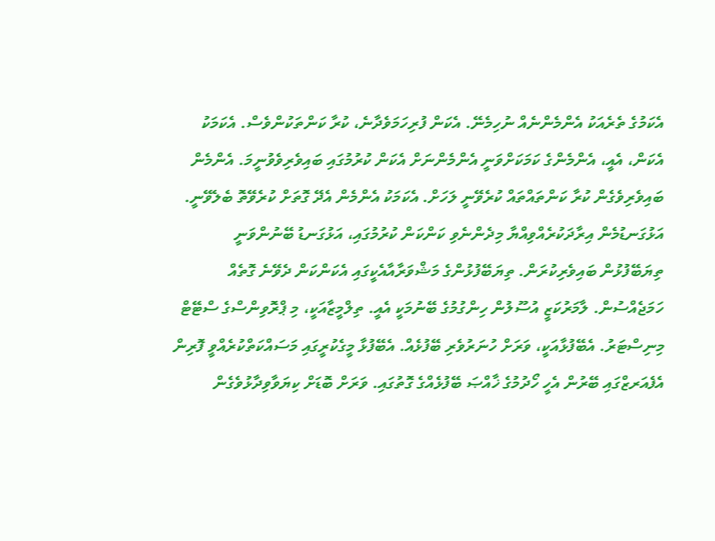އެކަމުގެ ތެރެއަކު އެންމެންނެއް ނުހިމެނޭ. އެކަން ފުރިހަމަވެދާނެ، ކުރާ ކަންތަކުންވެސް. އެކަމަކު އެކަން، އެއީ، އެންމެންގެ ކަމަކަށްވަނީ އެންމެންނަށް އެކަން ކުރުމުގައި ބައިވެރިވެވުނީމަ. އެންމެން ބައިވެރިވެގެން ކުރާ ކަންތައްތައް ކުރެވޭނީ ލަހަށް. އެކަމަކު އެންމެން އެދޭ ގޮތަށް ކުރެވޭތޮ ބެލެވޭނީ.
އަޅުގަނޑުމެން އިރާދަކުރެއްވިއްޔާ މިދެންނެވި ކަންކަން ކުރުމުގައި، އަޅުގަނޑު ބޭނުންވަނީ ތިޔަބޭފުޅުން ބައިވެރިކުރަން. ތިޔަބޭފުޅުންގެ މަޝްވަރާއާއެކީގައި އެކަންކަން ދެވޭނެ ގޮތެއް ހަމަޖެއްސުން. ލާމަރުކަޒީ އުސޫލުން ހިންގުމުގެ ބޭނުމަކީ އެއީ. ތިލްމީޒާއަކީ، މި ޕްރޮވިންސްގެ ސްޓޭޓް މިނިސްޓަރު. އެބޭފުޅާއަކީ، ވަރަށް ހުނަރުވެރި ބޭފުޅެއް. އެބޭފުޅާ މީގެކުރީގައި މަސައްކަތްކުރެއްވީ ފޮރިން އެފެއަރޒްގައި ބޭރުން އެހީ ހޯދުމުގެ ޚާއްޞަ ބޭފުޅެއްގެ ގޮތުގައި. ވަރަށް ބޮޑަށް ކިޔަވާވިދާޅުވެގެން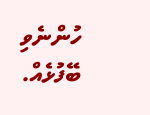ހުންނެވި ބޭފުޅެއް.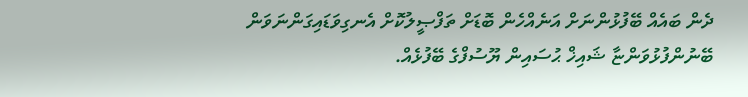ދެން ބައެއް ބޭފުޅުންނަށް އަނެއްހެން ބޮޑަށް ތަފްޞީލުކޮށް އެނގިވަޑައިގަންނަވަން ބޭނުންފުޅުވަންޏާ ޝައިޚް ޙުސައިން ޔޫސުފްގެ ބޭފުޅެއް.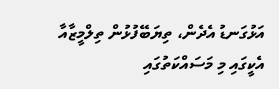އަޅުގަނޑު އެދެން، ތިޔަބޭފުޅުން ތިލްމީޒާއާ އެކީގައި މި މަސައްކަތުގައި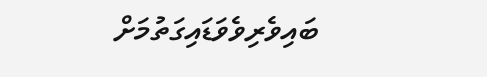ބައިވެރިވެވަޑައިގަތުމަށް